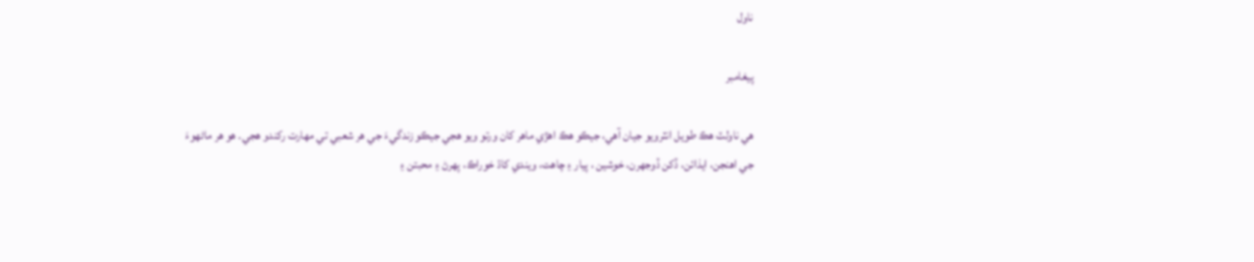ناول

پيغامبر

هي ناولٽ هڪ طويل انٽرويو جيان آهي، جيڪو هڪ اهڙي ماهر کان ورتو ويو هجي جيڪو زندگيءَ جي هر شعبي تي مهارت رکندو هجي. هو هر ماڻهوءَ جي اهنجن، ايذائن، ڏکن ڏوجهرن، خوشين ، پيار ۽ چاهت، ويندي کاڌ خوراڪ، پهرڻ ۽ محبتن ۽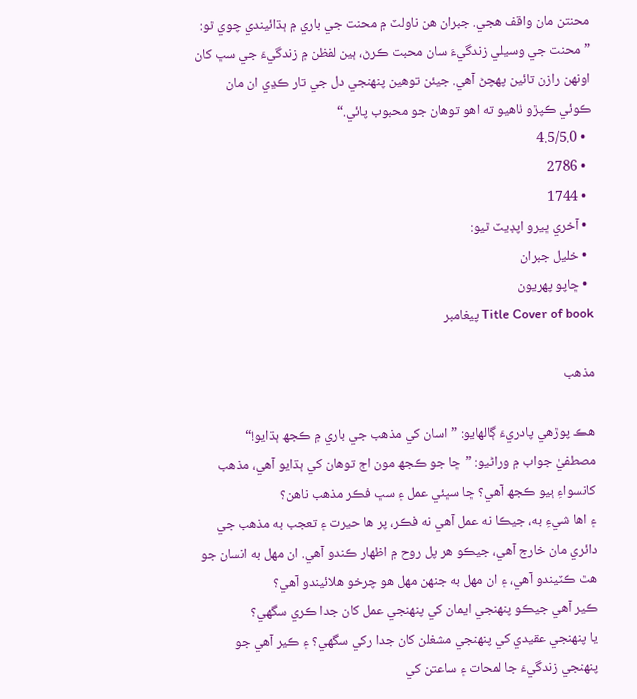محنتن مان واقف هجي. جبران هن ناولٽ ۾ محنت جي باري ۾ ٻڌائيندي چوي ٿو: ”محنت جي وسيلي زندگيءَ سان محبت ڪرڻ، ٻين لفظن ۾ زندگيءَ جي سڀ کان اونهن رازن تائين پهچڻ آهي. جيئن توهين پنهنجي دل جي تار ڪڍي ان مان ڪوئي ڪپڙو ٺاهيو ته اهو توهان جو محبوب پائي.“
  • 4.5/5.0
  • 2786
  • 1744
  • آخري ڀيرو اپڊيٽ ٿيو:
  • خليل جبران
  • ڇاپو پھريون
Title Cover of book پيغامبر

مذهب

هڪ پوڙهي پادريءَ ڳالهايو: ”اسان کي مذهب جي باري ۾ ڪجھ ٻڌايو!“
مصطفيٰ جواب ۾ وراڻيو: ”ڇا جو ڪجھ مون اڄ توهان کي ٻڌايو آهي، مذهب کانسواءِ ٻيو ڪجھ آهي؟ ڇا سڀئي عمل ۽ سڀ فڪر مذهب ناهن؟
۽ اھا شيءِ به، جيڪا نه عمل آهي نه فڪر، پر ها حيرت ۽ تعجب به مذهب جي دائري مان خارج آهي، جيڪو هر پل روح ۾ اظهار ڪندو آهي. ان مهل به انسان جو هٿ ڪٽيندو آهي، ۽ ان مهل به جنهن مهل هو چرخو هلائيندو آهي؟
ڪير آهي جيڪو پنهنجي ايمان کي پنهنجي عمل کان جدا ڪري سگھي؟
يا پنهنجي عقيدي کي پنهنجي مشغلن کان جدا رکي سگھي؟ ۽ ڪير آهي جو پنهنجي زندگيءَ جا لمحات ۽ ساعتن کي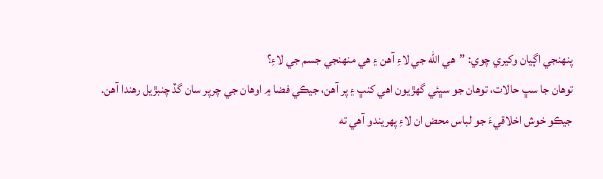پنهنجي اڳيان وکيري چوي: ”هي الله جي لاءِ آهن ۽ هي منهنجي جسم جي لاءِ؟
توهان جا سڀ حالات، توهان جو سڀئي گھڙيون اهي کنڀ ۽ پر آهن، جيڪي فضا ۾ اوهان جي چرپر سان گڏ چنبڙيل رهندا آهن.
جيڪو خوش اخلاقيءَ جو لباس محض ان لاءِ پهريندو آهي ته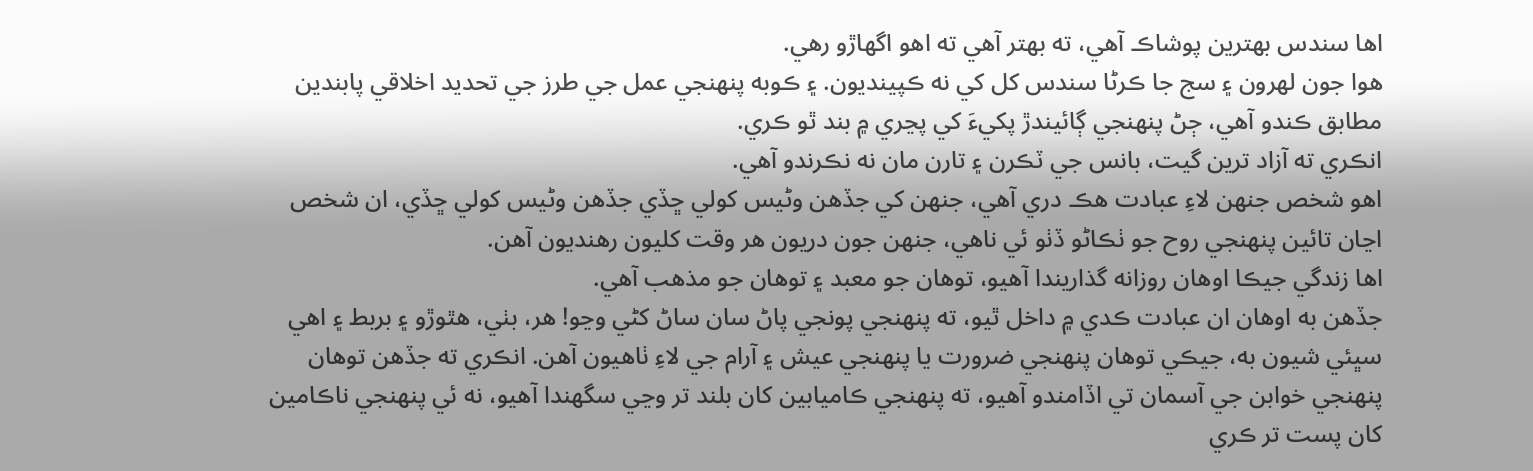اها سندس بهترين پوشاڪ آهي، ته بهتر آهي ته اهو اگھاڙو رهي.
هوا جون لهرون ۽ سج جا ڪرڻا سندس کل کي نه ڪپينديون. ۽ ڪوبه پنهنجي عمل جي طرز جي تحديد اخلاقي پابندين مطابق ڪندو آهي، ڄڻ پنهنجي ڳائيندڙ پکيءَ کي پڃري ۾ بند ٿو ڪري.
انڪري ته آزاد ترين گيت، بانس جي ٽڪرن ۽ تارن مان نه نڪرندو آهي.
اهو شخص جنهن لاءِ عبادت هڪ دري آهي، جنهن کي جڏهن وڻيس کولي ڇڏي جڏهن وڻيس کولي ڇڏي، ان شخص اڃان تائين پنهنجي روح جو ٺڪاڻو ڏٺو ئي ناهي، جنهن جون دريون هر وقت کليون رهنديون آهن.
اها زندگي جيڪا اوهان روزانه گذاريندا آهيو، توهان جو معبد ۽ توهان جو مذهب آهي.
جڏهن به اوهان ان عبادت ڪدي ۾ داخل ٿيو، ته پنهنجي پونجي پاڻ سان ساڻ کڻي وڃو! هر، بٺي، هٿوڙو ۽ بربط ۽ اهي سڀئي شيون به، جيڪي توهان پنهنجي ضرورت يا پنهنجي عيش ۽ آرام جي لاءِ ٺاهيون آهن. انڪري ته جڏهن توهان پنهنجي خوابن جي آسمان تي اڏامندو آهيو، ته پنهنجي ڪاميابين کان بلند تر وڃي سگھندا آهيو، نه ئي پنهنجي ناڪامين کان پست تر ڪري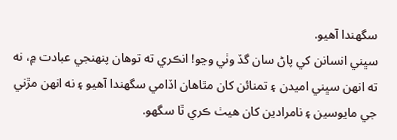سگھندا آهيو.
سڀني انسانن کي پاڻ سان گڏ وٺي وڃو! انڪري ته توهان پنهنجي عبادت ۾، نه ته انهن سڀني اميدن ۽ تمنائن کان مٿاهان اڏامي سگھندا آهيو ۽ نه انهن مڙني جي مايوسين ۽ نامرادين کان هيٺ ڪري ٿا سگھو.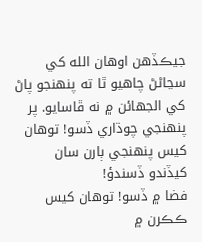جيڪڏهن اوهان الله کي سڃاڻڻ چاهيو ٿا ته پنهنجو پاڻ کي الجھائن ۾ نه ڦاسايو. پر پنهنجي چوڌاري ڏسو! توهان کيس پنهنجي ٻارن سان کيڏندو ڏسندؤ!
فضا ۾ ڏسو! توهان کيس ڪڪرن ۾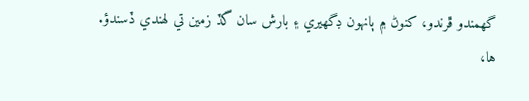گھمندو ڦرندو، کنوڻ ۾ ٻانهون ڊگھيري ۽ بارش سان گڏ زمين تي لهندي ڏسندؤ.
ها،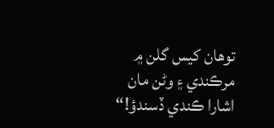توهان کيس گلن ۾ مرڪندي ۽ وڻن مان اشارا ڪندي ڏسندؤ!“